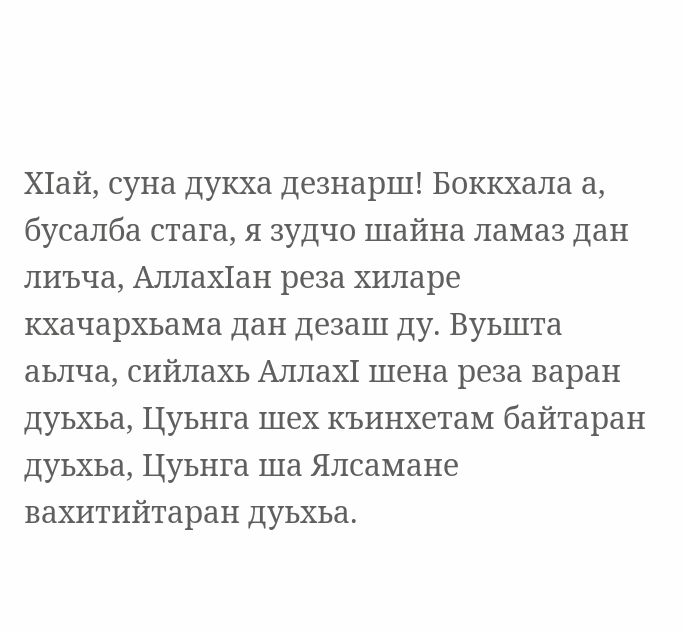ХIай, суна дукха дезнарш! Боккхала а, бусалба стага, я зудчо шайна ламаз дан лиъча, АллахIан реза хиларе кхачархьама дан дезаш ду. Вуьшта аьлча, сийлахь АллахI шена реза варан дуьхьа, Цуьнга шех къинхетам байтаран дуьхьа, Цуьнга ша Ялсамане вахитийтаран дуьхьа.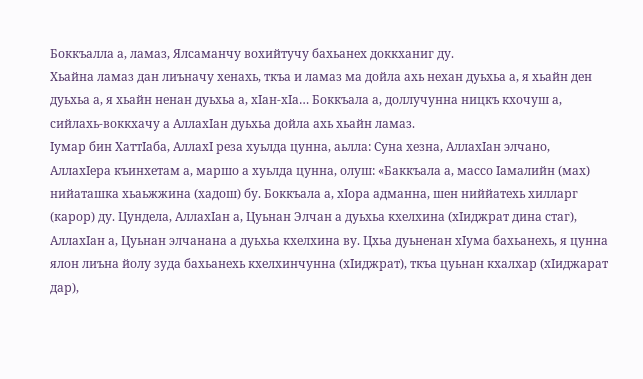Боккъалла а, ламаз, Ялсаманчу вохийтучу бахьанех доккханиг ду.
Хьайна ламаз дан лиъначу хенахь, ткъа и ламаз ма дойла ахь нехан дуьхьа а, я хьайн ден дуьхьа а, я хьайн ненан дуьхьа а, хIан-хIа… Боккъала а, доллучунна ницкъ кхочуш а, сийлахь-воккхачу а АллахIан дуьхьа дойла ахь хьайн ламаз.
Iумар бин ХаттIаба, АллахI реза хуьлда цунна, аьлла: Суна хезна, АллахIан элчано, АллахIера къинхетам а, маршо а хуьлда цунна, олуш: «Баккъала а, массо Iамалийн (мах) нийаташка хьаьжжина (хадош) бу. Боккъала а, хIора адманна, шен ниййатехь хилларг (карор) ду. Цундела, АллахIан а, Цуьнан Элчан а дуьхьа кхелхина (хIиджрат дина стаг), АллахIан а, Цуьнан элчанана а дуьхьа кхелхина ву. Цхьа дуьненан хIума бахьанехь, я цунна ялон лиъна йолу зуда бахьанехь кхелхинчунна (хIиджрат), ткъа цуьнан кхалхар (хIиджарат дар),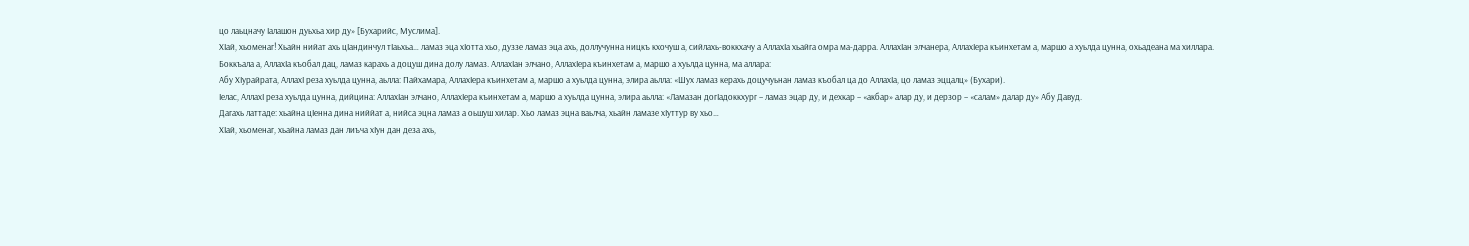цо лаьцначу Iалашон дуьхьа хир ду» [Бухарийс, Муслима].
ХIай, хьоменаг! Хьайн нийат ахь цIандинчул тIаьхьа… ламаз эца хIотта хьо, дуззе ламаз эца ахь, доллучунна ницкъ кхочуш а, сийлахь-воккхачу а АллахIа хьайга омра ма-дарра. АллахIан элчанера, АллахIера къинхетам а, маршо а хуьлда цунна, охьадеана ма хиллара. Боккъала а, АллахIа къобал дац, ламаз карахь а доцуш дина долу ламаз. АллахIан элчано, АллахIера къинхетам а, маршо а хуьлда цунна, ма аллара:
Абу ХIурайрата, АллахI реза хуьлда цунна, аьлла: Пайхамара, АллахIера къинхетам а, маршо а хуьлда цунна, элира аьлла: «Шух ламаз керахь доцучуьнан ламаз къобал ца до АллахIа, цо ламаз эццалц» (Бухари).
Iелас, АллахI реза хуьлда цунна, дийцина: АллахIан элчано, АллахIера къинхетам а, маршо а хуьлда цунна, элира аьлла: «Ламазан догIадоккхург – ламаз эцар ду, и дехкар – «акбар» алар ду, и дерзор – «салам» далар ду» Абу Давуд.
Дагахь латтаде: хьайна цIенна дина ниййат а, нийса эцна ламаз а оьшуш хилар. Хьо ламаз эцна ваьлча, хьайн ламазе хIуттур ву хьо…
ХIай, хьоменаг, хьайна ламаз дан лиъча хIун дан деза ахь,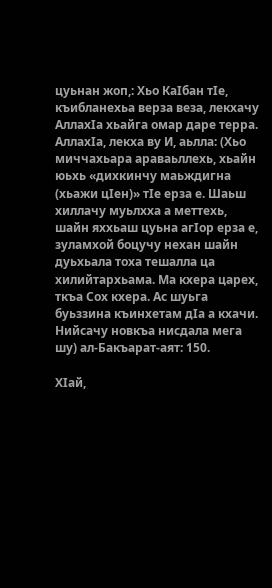цуьнан жоп,: Хьо КаIбан тIе, къибланехьа верза веза, лекхачу АллахIа хьайга омар даре терра.
АллахIа, лекха ву И, аьлла: (Хьо миччахьара араваьллехь, хьайн юьхь «дихкинчу маьждигна (хьажи цIен)» тIе ерза е. Шаьш хиллачу муьлхха а меттехь, шайн яххьаш цуьна агIор ерза е, зуламхой боцучу нехан шайн дуьхьала тоха тешалла ца хилийтархьама. Ма кхера царех, ткъа Сох кхера. Ас шуьга буьззина къинхетам дIа а кхачи. Нийсачу новкъа нисдала мега шу) ал-Бакъарат-аят: 150.

ХIай,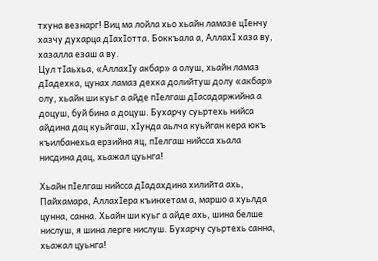тхуна везнарг! Виц ма лойла хьо хьайн ламазе цIенчу хазчу духарца дIахIотта. Боккъала а, АллахI хаза ву, хазалла езаш а ву.
Цул тIаьхьа, «АллахIу акбар» а олуш, хьайн ламаз дIадехка, цунах ламаз дехка долийтуш долу «акбар» олу, хьайн ши куьг а айде пIелгаш дIасадаржийна а доцуш, буй бина а доцуш. Бухарчу суьртехь нийса айдина дац куьйгаш, хIунда аьлча куьйган кера юкъ къилбанехьа ерзийна яц, пIелгаш нийсса хьала нисдина дац, хьажал цуьнга!

Хьайн пIелгаш нийсса дIадахдина хилийта ахь, Пайхамара, АллахIера къинхетам а, маршо а хуьлда цунна, санна. Хьайн ши куьг а айде ахь, шина белше нислуш, я шина лерге нислуш. Бухарчу суьртехь санна, хьажал цуьнга!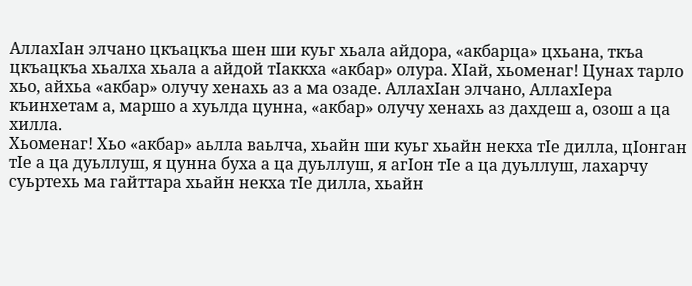АллахIан элчано цкъацкъа шен ши куьг хьала айдора, «акбарца» цхьана, ткъа цкъацкъа хьалха хьала а айдой тIаккха «акбар» олура. ХIай, хьоменаг! Цунах тарло хьо, айхьа «акбар» олучу хенахь аз а ма озаде. АллахIан элчано, АллахIера къинхетам а, маршо а хуьлда цунна, «акбар» олучу хенахь аз дахдеш а, озош а ца хилла.
Хьоменаг! Хьо «акбар» аьлла ваьлча, хьайн ши куьг хьайн некха тIе дилла, цIонган тIе а ца дуьллуш, я цунна буха а ца дуьллуш, я агIон тIе а ца дуьллуш, лахарчу суьртехь ма гайттара хьайн некха тIе дилла, хьайн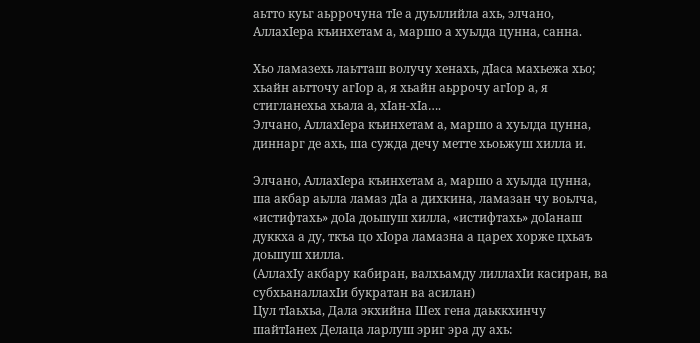аьтто куьг аьррочуна тIе а дуьллийла ахь, элчано, АллахIера къинхетам а, маршо а хуьлда цунна, санна.

Хьо ламазехь лаьтташ волучу хенахь, дIаса махьежа хьо; хьайн аьтточу агIор а, я хьайн аьррочу агIор а, я стигланехьа хьала а, хIан-хIа….
Элчано, АллахIера къинхетам а, маршо а хуьлда цунна, диннарг де ахь, ша сужда дечу метте хьоьжуш хилла и.

Элчано, АллахIера къинхетам а, маршо а хуьлда цунна, ша акбар аьлла ламаз дIа а дихкина, ламазан чу воьлча, «истифтахь» доIа доьшуш хилла, «истифтахь» доIанаш дуккха а ду, ткъа цо хIора ламазна а царех хорже цхьаъ доьшуш хилла.
(АллахIу акбару кабиран, валхьамду лиллахIи касиран, ва субхьаналлахIи букратан ва асилан)
Цул тIаьхьа, Дала экхийна Шех гена даьккхинчу шайтIанех Делаца ларлуш эриг эра ду ахь: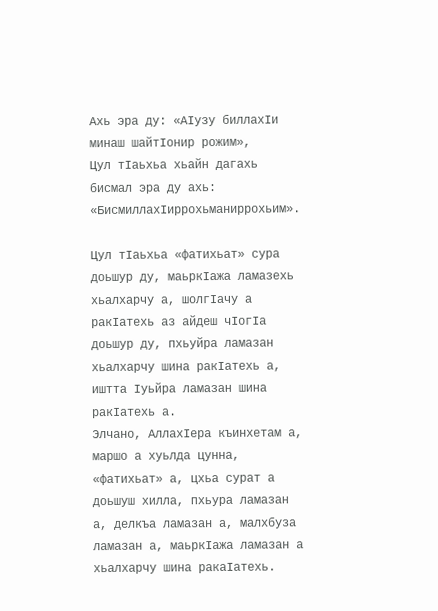Ахь эра ду: «АIузу биллахIи минаш шайтIонир рожим»,
Цул тIаьхьа хьайн дагахь бисмал эра ду ахь: «БисмиллахIиррохьманиррохьим».

Цул тIаьхьа «фатихьат» сура доьшур ду, маьркIажа ламазехь хьалхарчу а, шолгIачу а ракIатехь аз айдеш чIогIа доьшур ду, пхьуйра ламазан хьалхарчу шина ракIатехь а, иштта Iуьйра ламазан шина ракIатехь а.
Элчано, АллахIера къинхетам а, маршо а хуьлда цунна, «фатихьат» а, цхьа сурат а доьшуш хилла, пхьура ламазан а, делкъа ламазан а, малхбуза ламазан а, маьркIажа ламазан а хьалхарчу шина ракаIатехь.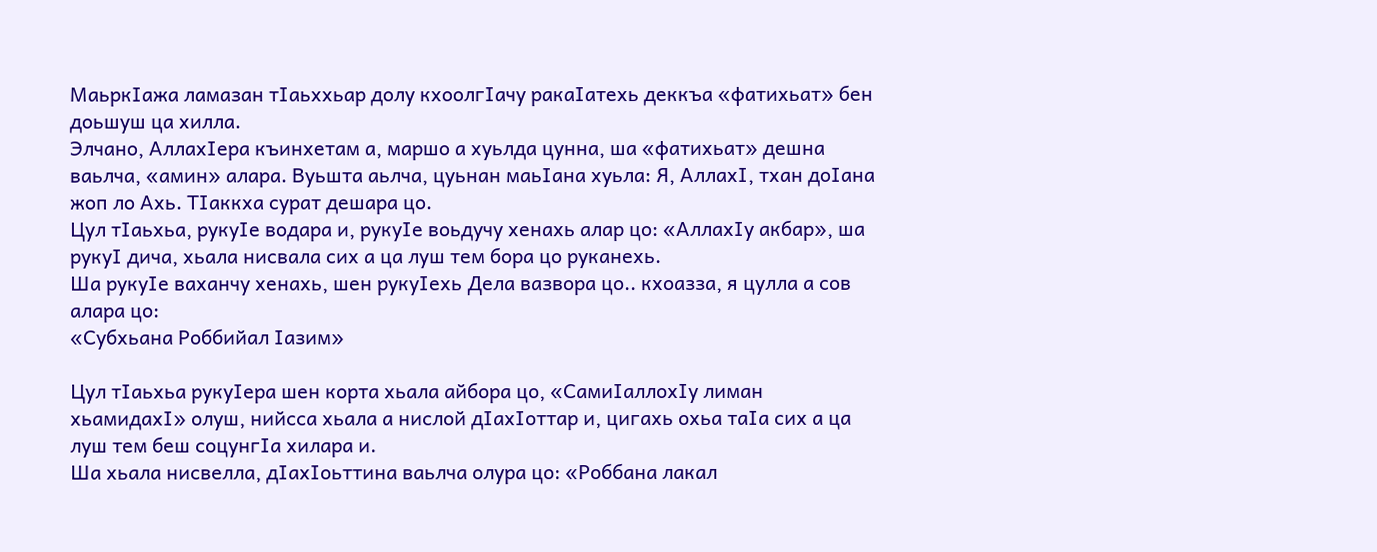МаьркIажа ламазан тIаьххьар долу кхоолгIачу ракаIатехь деккъа «фатихьат» бен доьшуш ца хилла.
Элчано, АллахIера къинхетам а, маршо а хуьлда цунна, ша «фатихьат» дешна ваьлча, «амин» алара. Вуьшта аьлча, цуьнан маьIана хуьла: Я, АллахI, тхан доIана жоп ло Ахь. ТIаккха сурат дешара цо.
Цул тIаьхьа, рукуIе водара и, рукуIе воьдучу хенахь алар цо: «АллахIу акбар», ша рукуI дича, хьала нисвала сих а ца луш тем бора цо руканехь.
Ша рукуIе ваханчу хенахь, шен рукуIехь Дела вазвора цо.. кхоазза, я цулла а сов алара цо:
«Субхьана Роббийал Iазим»

Цул тIаьхьа рукуIера шен корта хьала айбора цо, «СамиIаллохIу лиман хьамидахI» олуш, нийсса хьала а нислой дIахIоттар и, цигахь охьа таIа сих а ца луш тем беш соцунгIа хилара и.
Ша хьала нисвелла, дIахIоьттина ваьлча олура цо: «Роббана лакал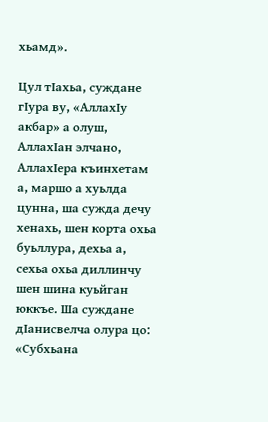хьамд».

Цул тIахьа, суждане гIура ву, «АллахIу акбар» а олуш, АллахIан элчано, АллахIера къинхетам а, маршо а хуьлда цунна, ша сужда дечу хенахь, шен корта охьа буьллура, дехьа а, сехьа охьа диллинчу шен шина куьйган юккъе. Ша суждане дIанисвелча олура цо: «Субхьана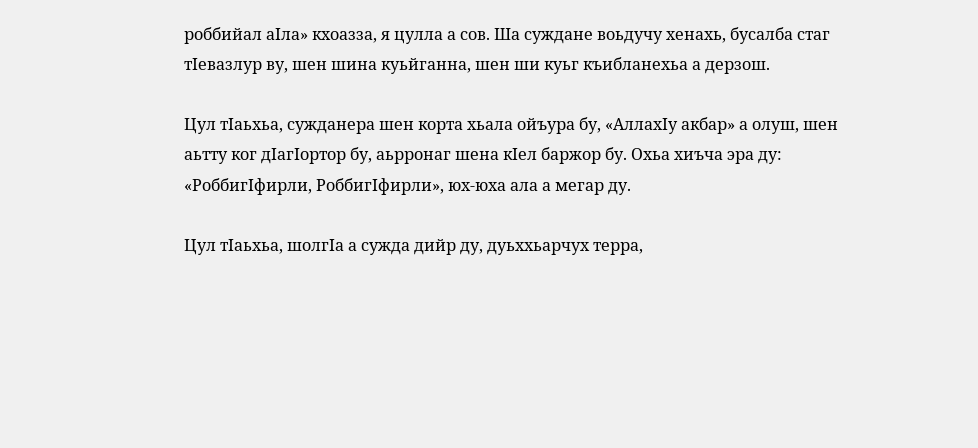роббийал аIла» кхоазза, я цулла а сов. Ша суждане воьдучу хенахь, бусалба стаг тIевазлур ву, шен шина куьйганна, шен ши куьг къибланехьа а дерзош.

Цул тIаьхьа, сужданера шен корта хьала ойъура бу, «АллахIу акбар» а олуш, шен аьтту ког дIагIортор бу, аьрронаг шена кIел баржор бу. Охьа хиъча эра ду: «РоббигIфирли, РоббигIфирли», юх-юха ала а мегар ду.

Цул тIаьхьа, шолгIа а сужда дийр ду, дуьххьарчух терра,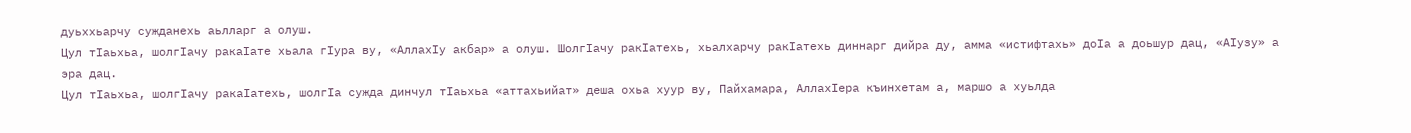дуьххьарчу сужданехь аьлларг а олуш.
Цул тIаьхьа, шолгIачу ракаIате хьала гIура ву, «АллахIу акбар» а олуш. ШолгIачу ракIатехь, хьалхарчу ракIатехь диннарг дийра ду, амма «истифтахь» доIа а доьшур дац, «АIузу» а эра дац.
Цул тIаьхьа, шолгIачу ракаIатехь, шолгIа сужда динчул тIаьхьа «аттахьийат» деша охьа хуур ву, Пайхамара, АллахIера къинхетам а, маршо а хуьлда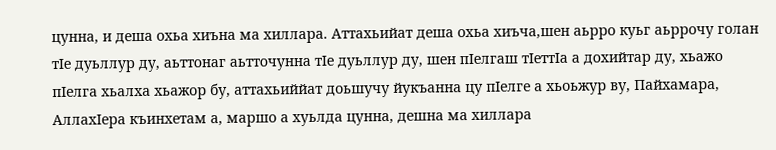цунна, и деша охьа хиъна ма хиллара. Аттахьийат деша охьа хиъча,шен аьрро куьг аьррочу голан тIе дуьллур ду, аьттонаг аьтточунна тIе дуьллур ду, шен пIелгаш тIеттIа а дохийтар ду, хьажо пIелга хьалха хьажор бу, аттахьиййат доьшучу йукъанна цу пIелге а хьоьжур ву, Пайхамара, АллахIера къинхетам а, маршо а хуьлда цунна, дешна ма хиллара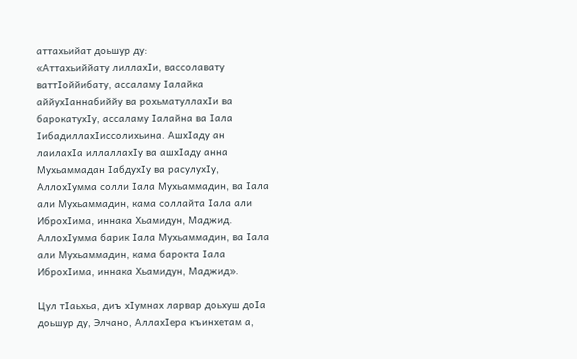аттахьийат доьшур ду:
«Аттахьиййату лиллахIи, вассолавату ваттIоййибату, ассаламу Iалайка аййухIаннабиййу ва рохьматуллахIи ва барокатухIу, ассаламу Iалайна ва Iала IибадиллахIиссолихьина. АшхIаду ан лаилахIа иллаллахIу ва ашхIаду анна Мухьаммадан IабдухIу ва расулухIу, АллохIумма солли Iала Мухьаммадин, ва Iала али Мухьаммадин, кама соллайта Iала али ИброхIима, иннака Хьамидун, Маджид. АллохIумма барик Iала Мухьаммадин, ва Iала али Мухьаммадин, кама барокта Iала ИброхIима, иннака Хьамидун, Маджид».

Цул тIаьхьа, диъ хIумнах ларвар доьхуш доIа доьшур ду, Элчано, АллахIера къинхетам а,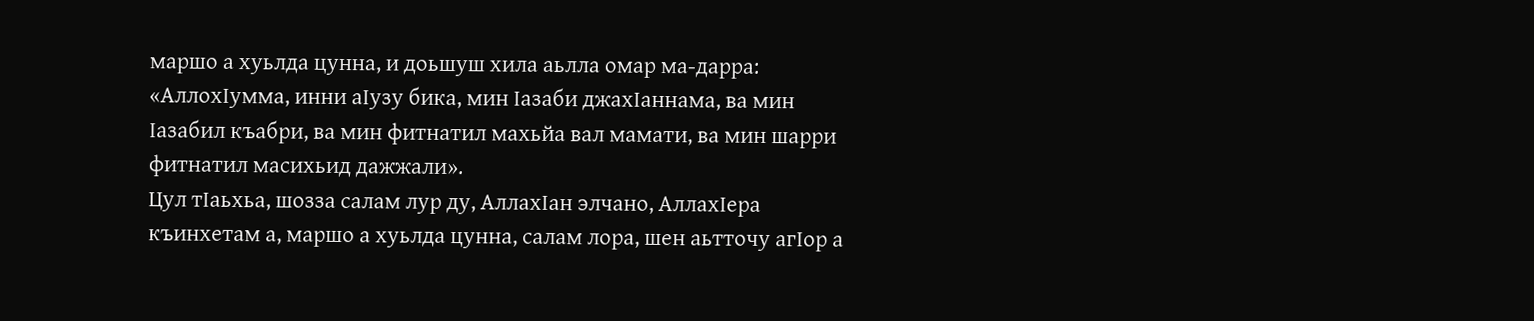маршо а хуьлда цунна, и доьшуш хила аьлла омар ма-дарра: «АллохIумма, инни аIузу бика, мин Iазаби джахIаннама, ва мин Iазабил къабри, ва мин фитнатил махьйа вал мамати, ва мин шарри фитнатил масихьид дажжали».
Цул тIаьхьа, шозза салам лур ду, АллахIан элчано, АллахIера къинхетам а, маршо а хуьлда цунна, салам лора, шен аьтточу агIор а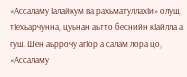«Ассаламу Iалайкум ва рахьматуллахIи» олуш, тIехьарчунна, цуьнан аьтто беснийн кIайлла а гуш. Шен аьррочу агIор а салам лора цо, «Ассаламу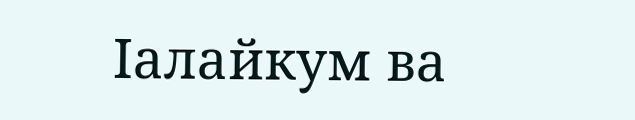Iалайкум ва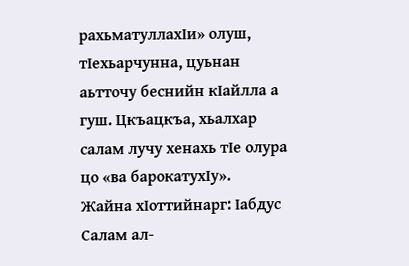рахьматуллахIи» олуш, тIехьарчунна, цуьнан аьтточу беснийн кIайлла а гуш. Цкъацкъа, хьалхар салам лучу хенахь тIе олура цо «ва барокатухIу».
Жайна хIоттийнарг: Iабдус Cалам ал-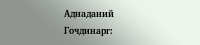Аднаданий
Гочдинарг: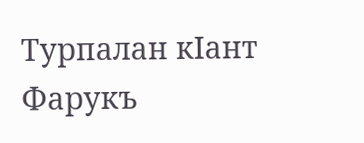Турпалан кIант Фарукъ